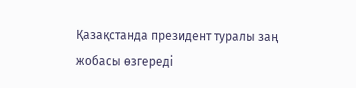Қазақстанда президент туралы заң жобасы өзгереді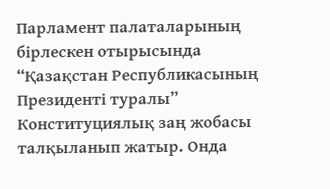Парламент палаталарының бірлескен отырысында “Қазақстан Республикасының Президенті туралы” Конституциялық заң жобасы талқыланып жатыр. Онда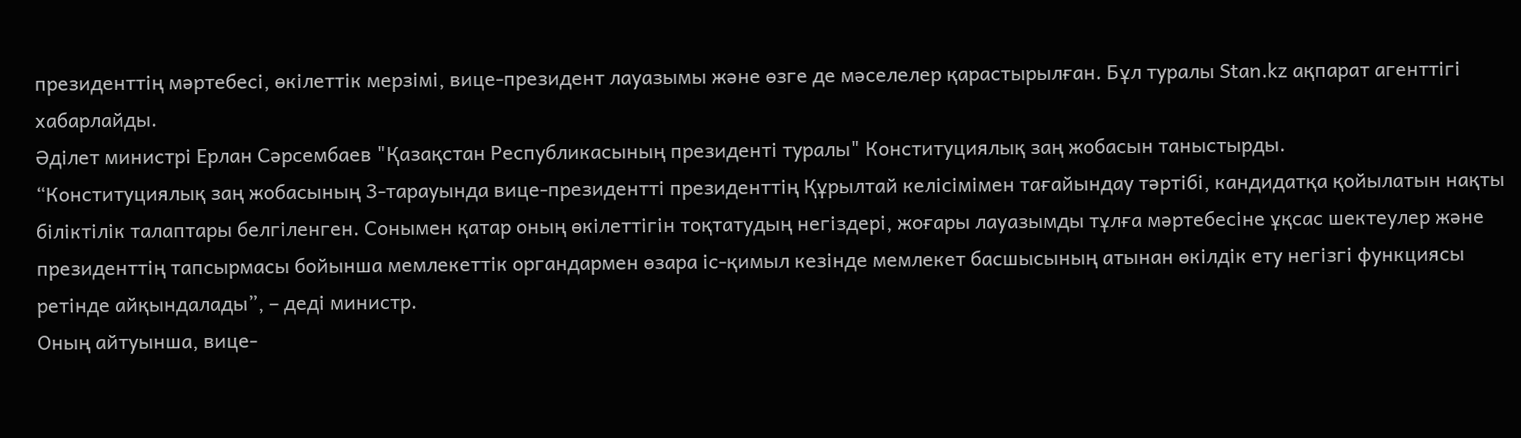президенттің мәртебесі, өкілеттік мерзімі, вице-президент лауазымы және өзге де мәселелер қарастырылған. Бұл туралы Stan.kz ақпарат агенттігі хабарлайды.
Әділет министрі Ерлан Сәрсембаев "Қазақстан Республикасының президенті туралы" Конституциялық заң жобасын таныстырды.
“Конституциялық заң жобасының 3-тарауында вице-президентті президенттің Құрылтай келісімімен тағайындау тәртібі, кандидатқа қойылатын нақты біліктілік талаптары белгіленген. Сонымен қатар оның өкілеттігін тоқтатудың негіздері, жоғары лауазымды тұлға мәртебесіне ұқсас шектеулер және президенттің тапсырмасы бойынша мемлекеттік органдармен өзара іс-қимыл кезінде мемлекет басшысының атынан өкілдік ету негізгі функциясы ретінде айқындалады”, – деді министр.
Оның айтуынша, вице-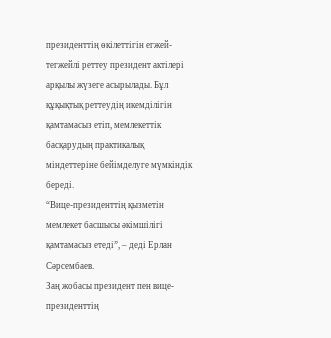президенттің өкілеттігін егжей-тегжейлі реттеу президент актілері арқылы жүзеге асырылады. Бұл құқықтық реттеудің икемділігін қамтамасыз етіп, мемлекеттік басқарудың практикалық міндеттеріне бейімделуге мүмкіндік береді.
“Вице-президенттің қызметін мемлекет басшысы әкімшілігі қамтамасыз етеді”, – деді Ерлан Сәрсембаев.
Заң жобасы президент пен вице-президенттің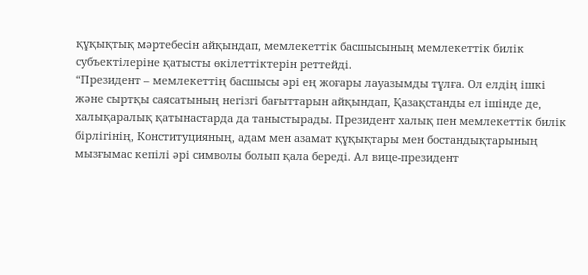құқықтық мәртебесін айқындап, мемлекеттік басшысының мемлекеттік билік субъектілеріне қатысты өкілеттіктерін реттейді.
“Президент – мемлекеттің басшысы әрі ең жоғары лауазымды тұлға. Ол елдің ішкі және сыртқы саясатының негізгі бағыттарын айқындап, Қазақстанды ел ішінде де, халықаралық қатынастарда да таныстырады. Президент халық пен мемлекеттік билік бірлігінің, Конституцияның, адам мен азамат құқықтары мен бостандықтарының мызғымас кепілі әрі символы болып қала береді. Ал вице-президент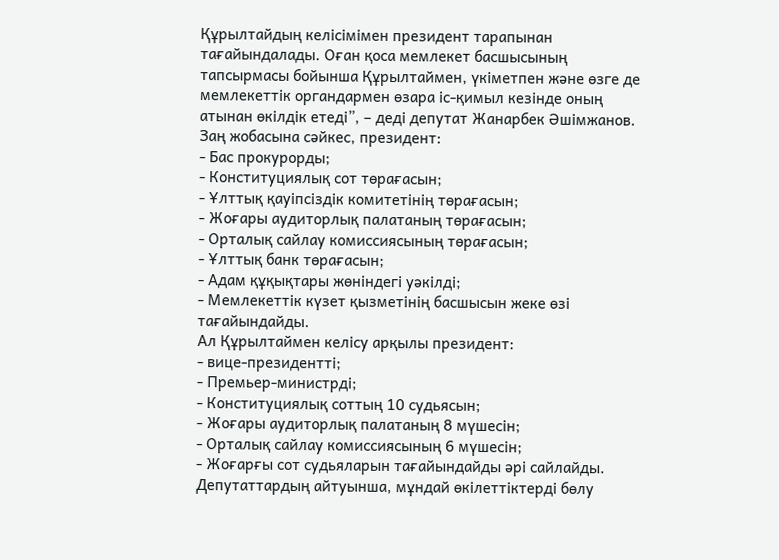Құрылтайдың келісімімен президент тарапынан тағайындалады. Оған қоса мемлекет басшысының тапсырмасы бойынша Құрылтаймен, үкіметпен және өзге де мемлекеттік органдармен өзара іс-қимыл кезінде оның атынан өкілдік етеді”, – деді депутат Жанарбек Әшімжанов.
Заң жобасына сәйкес, президент:
- Бас прокурорды;
- Конституциялық сот төрағасын;
- Ұлттық қауіпсіздік комитетінің төрағасын;
- Жоғары аудиторлық палатаның төрағасын;
- Орталық сайлау комиссиясының төрағасын;
- Ұлттық банк төрағасын;
- Адам құқықтары жөніндегі уәкілді;
- Мемлекеттік күзет қызметінің басшысын жеке өзі тағайындайды.
Ал Құрылтаймен келісу арқылы президент:
- вице-президентті;
- Премьер-министрді;
- Конституциялық соттың 10 судьясын;
- Жоғары аудиторлық палатаның 8 мүшесін;
- Орталық сайлау комиссиясының 6 мүшесін;
- Жоғарғы сот судьяларын тағайындайды әрі сайлайды.
Депутаттардың айтуынша, мұндай өкілеттіктерді бөлу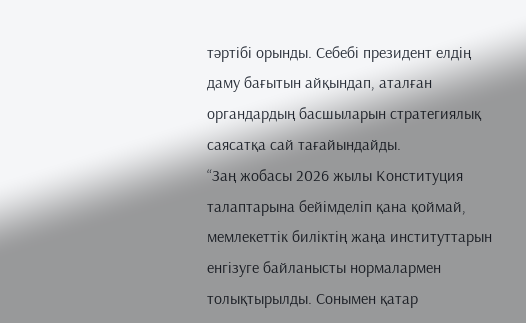тәртібі орынды. Себебі президент елдің даму бағытын айқындап, аталған органдардың басшыларын стратегиялық саясатқа сай тағайындайды.
“Заң жобасы 2026 жылы Конституция талаптарына бейімделіп қана қоймай, мемлекеттік биліктің жаңа институттарын енгізуге байланысты нормалармен толықтырылды. Сонымен қатар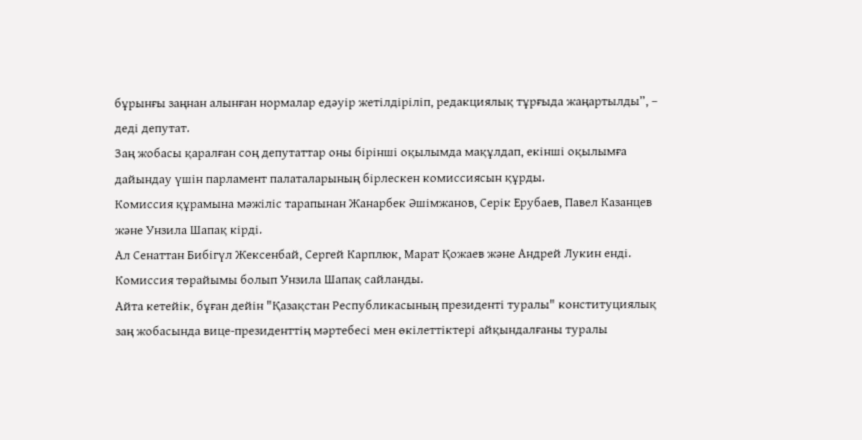бұрынғы заңнан алынған нормалар едәуір жетілдіріліп, редакциялық тұрғыда жаңартылды”, – деді депутат.
Заң жобасы қаралған соң депутаттар оны бірінші оқылымда мақұлдап, екінші оқылымға дайындау үшін парламент палаталарының бірлескен комиссиясын құрды.
Комиссия құрамына мәжіліс тарапынан Жанарбек Әшімжанов, Серік Ерубаев, Павел Казанцев және Унзила Шапақ кірді.
Ал Сенаттан Бибігүл Жексенбай, Сергей Карплюк, Марат Қожаев және Андрей Лукин енді.
Комиссия төрайымы болып Унзила Шапақ сайланды.
Айта кетейік, бұған дейін "Қазақстан Республикасының президенті туралы" конституциялық заң жобасында вице-президенттің мәртебесі мен өкілеттіктері айқындалғаны туралы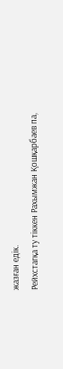жазған едік.
Рейхстагқа ту тіккен Рахымжан Қошқарбаев па,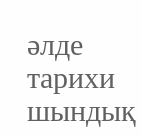әлде тарихи шындық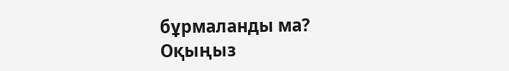бұрмаланды ма?
Оқыңыз